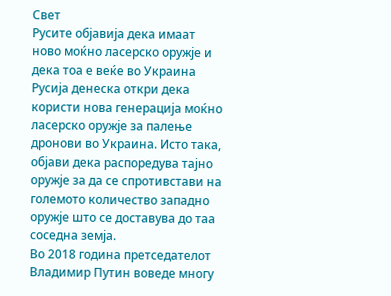Свет
Русите објавија дека имаат ново моќно ласерско оружје и дека тоа е веќе во Украина
Русија денеска откри дека користи нова генерација моќно ласерско оружје за палење дронови во Украина. Исто така, објави дека распоредува тајно оружје за да се спротивстави на големото количество западно оружје што се доставува до таа соседна земја.
Во 2018 година претседателот Владимир Путин воведе многу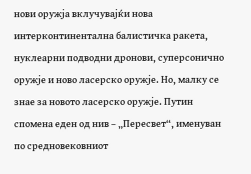нови оружја вклучувајќи нова интерконтинентална балистичка ракета, нуклеарни подводни дронови, суперсонично оружје и ново ласерско оружје. Но, малку се знае за новото ласерско оружје. Путин спомена еден од нив – „Пересвет“, именуван по средновековниот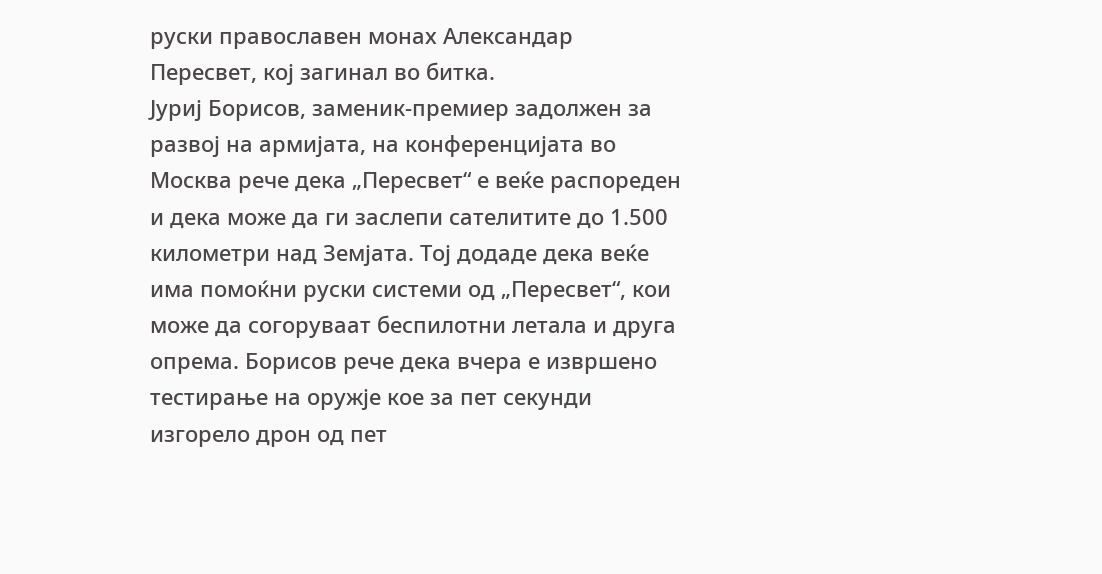руски православен монах Александар Пересвет, кој загинал во битка.
Јуриј Борисов, заменик-премиер задолжен за развој на армијата, на конференцијата во Москва рече дека „Пересвет“ е веќе распореден и дека може да ги заслепи сателитите до 1.500 километри над Земјата. Тој додаде дека веќе има помоќни руски системи од „Пересвет“, кои може да согоруваат беспилотни летала и друга опрема. Борисов рече дека вчера е извршено тестирање на оружје кое за пет секунди изгорело дрон од пет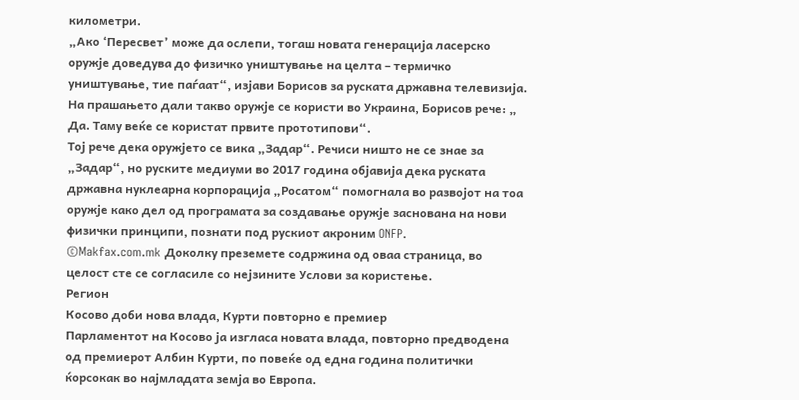километри.
„Ако ‘Пересвет’ може да ослепи, тогаш новата генерација ласерско оружје доведува до физичко уништување на целта – термичко уништување, тие паѓаат“, изјави Борисов за руската државна телевизија. На прашањето дали такво оружје се користи во Украина, Борисов рече: „ Да. Таму веќе се користат првите прототипови“.
Тој рече дека оружјето се вика „Задар“. Речиси ништо не се знае за „Задар“, но руските медиуми во 2017 година објавија дека руската државна нуклеарна корпорација „Росатом“ помогнала во развојот на тоа оружје како дел од програмата за создавање оружје заснована на нови физички принципи, познати под рускиот акроним ONFP.
©Makfax.com.mk Доколку преземете содржина од оваа страница, во целост сте се согласиле со нејзините Услови за користење.
Регион
Косово доби нова влада, Курти повторно е премиер
Парламентот на Косово ја изгласа новата влада, повторно предводена од премиерот Албин Курти, по повеќе од една година политички ќорсокак во најмладата земја во Европа.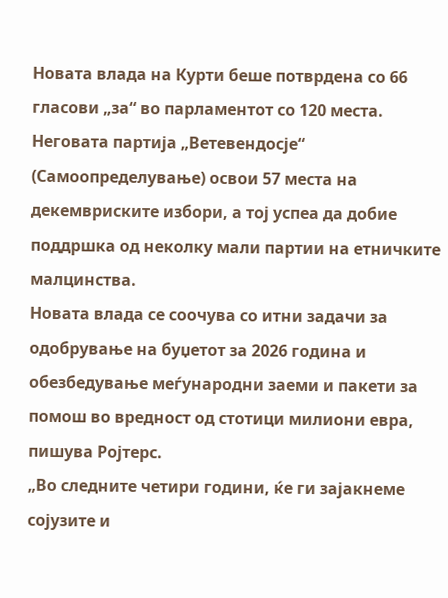Новата влада на Курти беше потврдена со 66 гласови „за“ во парламентот со 120 места. Неговата партија „Ветевендосје“ (Самоопределување) освои 57 места на декемвриските избори, а тој успеа да добие поддршка од неколку мали партии на етничките малцинства.
Новата влада се соочува со итни задачи за одобрување на буџетот за 2026 година и обезбедување меѓународни заеми и пакети за помош во вредност од стотици милиони евра, пишува Ројтерс.
„Во следните четири години, ќе ги зајакнеме сојузите и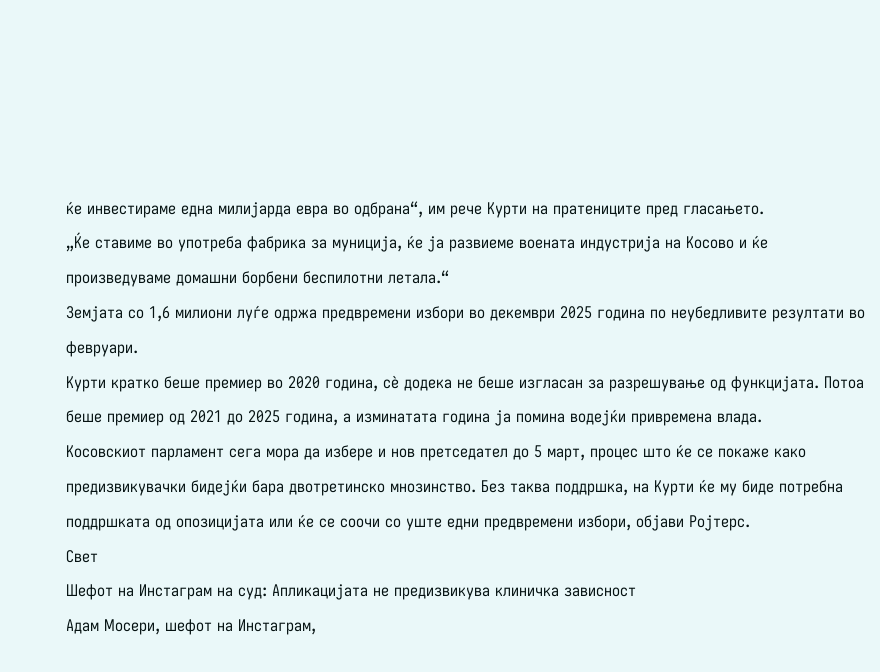ќе инвестираме една милијарда евра во одбрана“, им рече Курти на пратениците пред гласањето.
„Ќе ставиме во употреба фабрика за муниција, ќе ја развиеме воената индустрија на Косово и ќе произведуваме домашни борбени беспилотни летала.“
Земјата со 1,6 милиони луѓе одржа предвремени избори во декември 2025 година по неубедливите резултати во февруари.
Курти кратко беше премиер во 2020 година, сè додека не беше изгласан за разрешување од функцијата. Потоа беше премиер од 2021 до 2025 година, а изминатата година ја помина водејќи привремена влада.
Косовскиот парламент сега мора да избере и нов претседател до 5 март, процес што ќе се покаже како предизвикувачки бидејќи бара двотретинско мнозинство. Без таква поддршка, на Курти ќе му биде потребна поддршката од опозицијата или ќе се соочи со уште едни предвремени избори, објави Ројтерс.
Свет
Шефот на Инстаграм на суд: Апликацијата не предизвикува клиничка зависност
Адам Мосери, шефот на Инстаграм,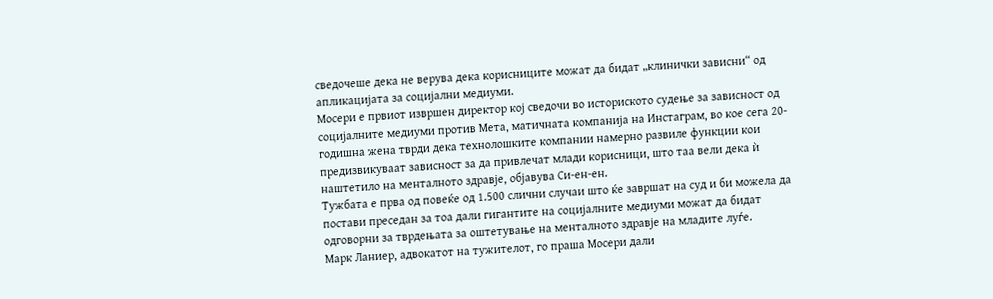сведочеше дека не верува дека корисниците можат да бидат „клинички зависни“ од апликацијата за социјални медиуми.
Мосери е првиот извршен директор кој сведочи во историското судење за зависност од социјалните медиуми против Мета, матичната компанија на Инстаграм, во кое сега 20-годишна жена тврди дека технолошките компании намерно развиле функции кои предизвикуваат зависност за да привлечат млади корисници, што таа вели дека ѝ наштетило на менталното здравје, објавува Си-ен-ен.
Тужбата е прва од повеќе од 1.500 слични случаи што ќе завршат на суд и би можела да постави преседан за тоа дали гигантите на социјалните медиуми можат да бидат одговорни за тврдењата за оштетување на менталното здравје на младите луѓе.
Марк Ланиер, адвокатот на тужителот, го праша Мосери дали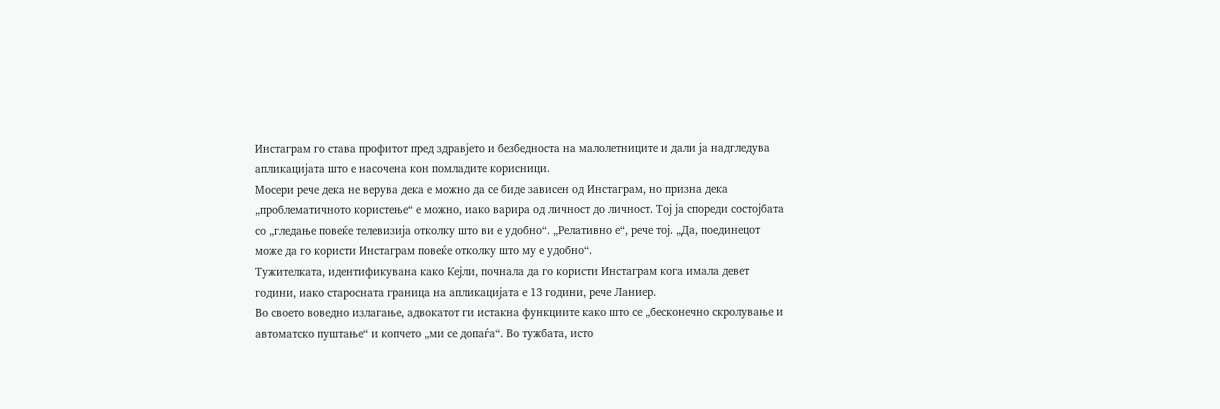Инстаграм го става профитот пред здравјето и безбедноста на малолетниците и дали ја надгледува апликацијата што е насочена кон помладите корисници.
Мосери рече дека не верува дека е можно да се биде зависен од Инстаграм, но призна дека „проблематичното користење“ е можно, иако варира од личност до личност. Тој ја спореди состојбата со „гледање повеќе телевизија отколку што ви е удобно“. „Релативно е“, рече тој. „Да, поединецот може да го користи Инстаграм повеќе отколку што му е удобно“.
Тужителката, идентификувана како Кејли, почнала да го користи Инстаграм кога имала девет години, иако старосната граница на апликацијата е 13 години, рече Ланиер.
Во своето воведно излагање, адвокатот ги истакна функциите како што се „бесконечно скролување и автоматско пуштање“ и копчето „ми се допаѓа“. Во тужбата, исто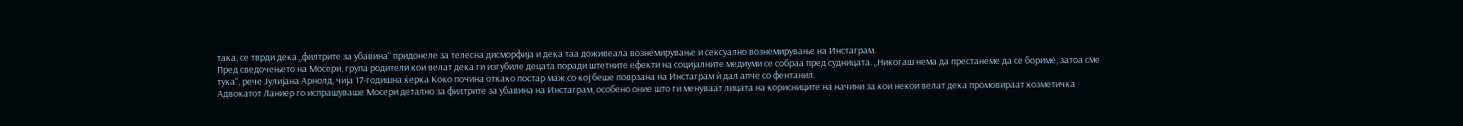така, се тврди дека „филтрите за убавина“ придонеле за телесна дисморфија и дека таа доживеала вознемирување и сексуално вознемирување на Инстаграм.
Пред сведочењето на Мосери, група родители кои велат дека ги изгубиле децата поради штетните ефекти на социјалните медиуми се собраа пред судницата. „Никогаш нема да престанеме да се бориме, затоа сме тука“, рече Јулијана Арнолд, чија 17-годишна ќерка Коко почина откако постар маж со кој беше поврзана на Инстаграм ѝ дал апче со фентанил.
Адвокатот Ланиер го испрашуваше Мосери детално за филтрите за убавина на Инстаграм, особено оние што ги менуваат лицата на корисниците на начини за кои некои велат дека промовираат козметичка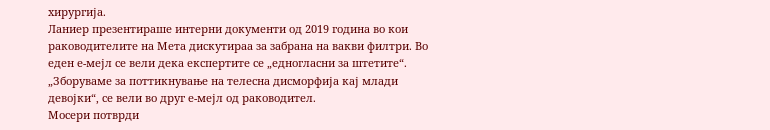хирургија.
Ланиер презентираше интерни документи од 2019 година во кои раководителите на Мета дискутираа за забрана на вакви филтри. Во еден е-мејл се вели дека експертите се „едногласни за штетите“. „Зборуваме за поттикнување на телесна дисморфија кај млади девојки“, се вели во друг е-мејл од раководител.
Мосери потврди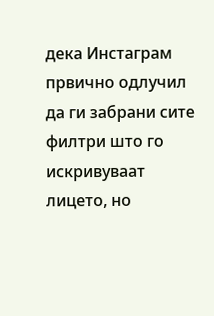дека Инстаграм првично одлучил да ги забрани сите филтри што го искривуваат лицето, но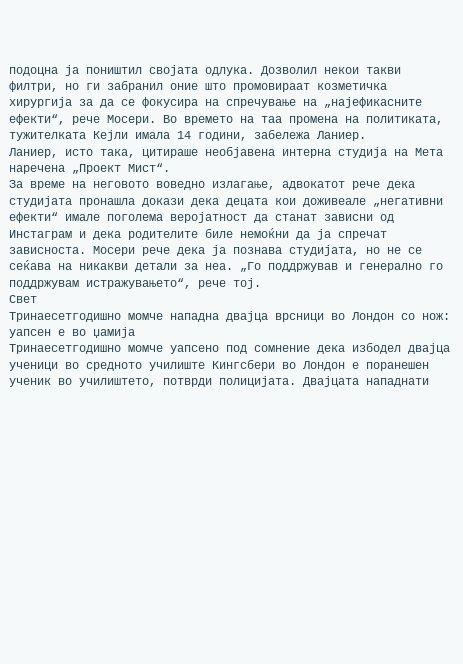подоцна ја поништил својата одлука. Дозволил некои такви филтри, но ги забранил оние што промовираат козметичка хирургија за да се фокусира на спречување на „најефикасните ефекти“, рече Мосери. Во времето на таа промена на политиката, тужителката Кејли имала 14 години, забележа Ланиер.
Ланиер, исто така, цитираше необјавена интерна студија на Мета наречена „Проект Мист“.
За време на неговото воведно излагање, адвокатот рече дека студијата пронашла докази дека децата кои доживеале „негативни ефекти“ имале поголема веројатност да станат зависни од Инстаграм и дека родителите биле немоќни да ја спречат зависноста. Мосери рече дека ја познава студијата, но не се сеќава на никакви детали за неа. „Го поддржував и генерално го поддржувам истражувањето“, рече тој.
Свет
Тринаесетгодишно момче нападна двајца врсници во Лондон со нож: уапсен е во џамија
Тринаесетгодишно момче уапсено под сомнение дека избодел двајца ученици во средното училиште Кингсбери во Лондон е поранешен ученик во училиштето, потврди полицијата. Двајцата нападнати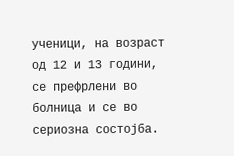ученици, на возраст од 12 и 13 години, се префрлени во болница и се во сериозна состојба.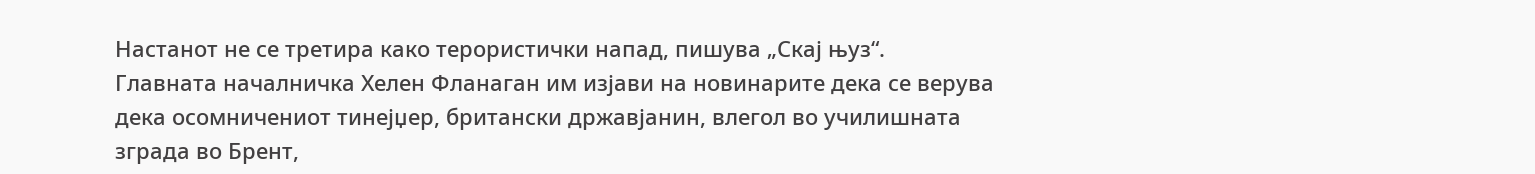Настанот не се третира како терористички напад, пишува „Скај њуз“.
Главната началничка Хелен Фланаган им изјави на новинарите дека се верува дека осомничениот тинејџер, британски државјанин, влегол во училишната зграда во Брент,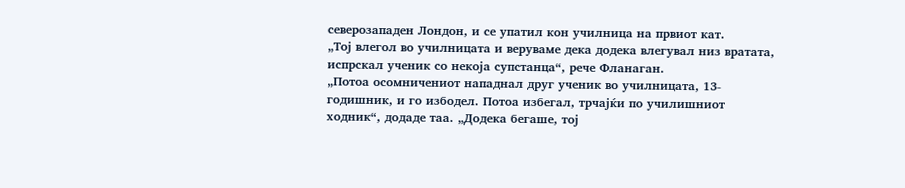северозападен Лондон, и се упатил кон училница на првиот кат.
„Тој влегол во училницата и веруваме дека додека влегувал низ вратата, испрскал ученик со некоја супстанца“, рече Фланаган.
„Потоа осомничениот нападнал друг ученик во училницата, 13-годишник, и го избодел. Потоа избегал, трчајќи по училишниот ходник“, додаде таа. „Додека бегаше, тој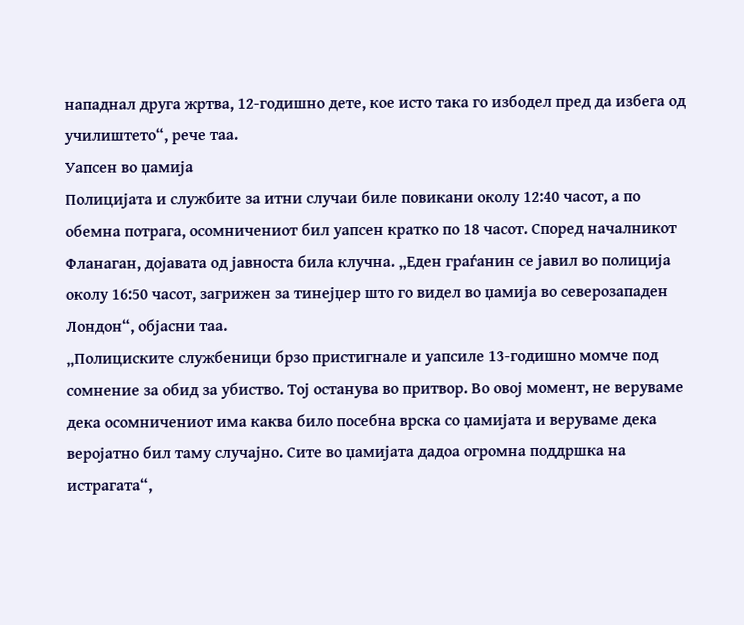нападнал друга жртва, 12-годишно дете, кое исто така го избодел пред да избега од училиштето“, рече таа.
Уапсен во џамија
Полицијата и службите за итни случаи биле повикани околу 12:40 часот, а по обемна потрага, осомничениот бил уапсен кратко по 18 часот. Според началникот Фланаган, дојавата од јавноста била клучна. „Еден граѓанин се јавил во полиција околу 16:50 часот, загрижен за тинејџер што го видел во џамија во северозападен Лондон“, објасни таа.
„Полициските службеници брзо пристигнале и уапсиле 13-годишно момче под сомнение за обид за убиство. Тој останува во притвор. Во овој момент, не веруваме дека осомничениот има каква било посебна врска со џамијата и веруваме дека веројатно бил таму случајно. Сите во џамијата дадоа огромна поддршка на истрагата“,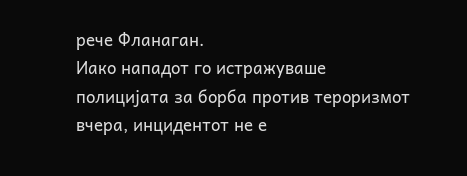рече Фланаган.
Иако нападот го истражуваше полицијата за борба против тероризмот вчера, инцидентот не е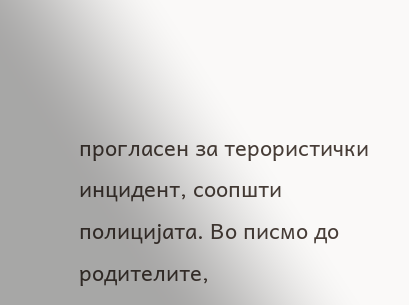прогласен за терористички инцидент, соопшти полицијата. Во писмо до родителите,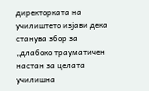директорката на училиштето изјави дека станува збор за „длабоко трауматичен настан за целата училишна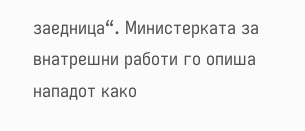заедница“. Министерката за внатрешни работи го опиша нападот како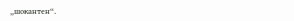„шокантен“.